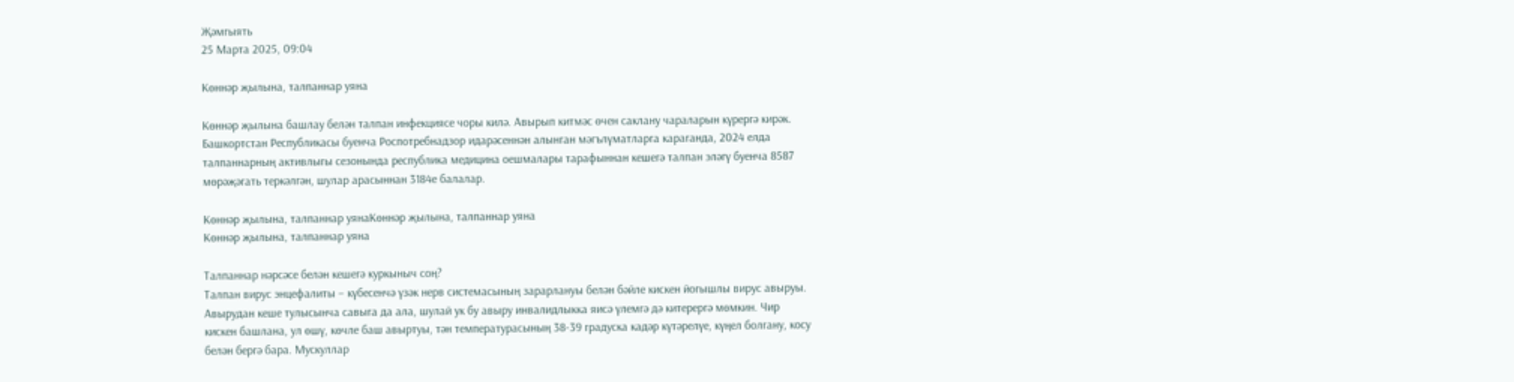Җәмгыять
25 Марта 2025, 09:04

Көннәр җылына, талпаннар уяна

Көннәр җылына башлау белән талпан инфекциясе чоры килә. Авырып китмәс өчен саклану чараларын күрергә кирәк. Башкортстан Республикасы буенча Роспотребнадзор идарәсеннән алынган мәгълүматларга караганда, 2024 елда талпаннарның активлыгы сезонында республика медицина оешмалары тарафыннан кешегә талпан эләгү буенча 8587 мөрәҗәгать теркәлгән, шулар арасыннан 3184е балалар.

Көннәр җылына, талпаннар уянаКөннәр җылына, талпаннар уяна
Көннәр җылына, талпаннар уяна

Талпаннар нәрсәсе белән кешегә куркыныч соң?
Талпан вирус энцефалиты – күбесенчә үзәк нерв системасының зарарлануы белән бәйле кискен йогышлы вирус авыруы. Авырудан кеше тулысынча савыга да ала, шулай ук бу авыру инвалидлыкка яисә үлемгә дә китерергә мөмкин. Чир кискен башлана, ул өшү, көчле баш авыртуы, тән температурасының 38-39 градуска кадәр күтәрелүе, күңел болгану, косу белән бергә бара. Мускуллар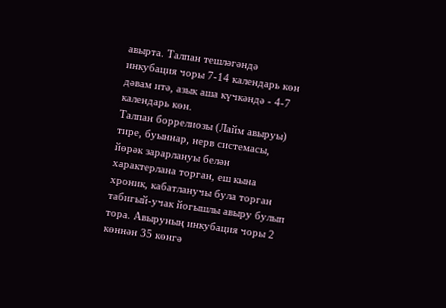авырта. Талпан тешләгәндә инкубация чоры 7-14 календарь көн дәвам итә, азык аша күчкәндә - 4-7 календарь көн.
Талпан боррелиозы (Лайм авыруы) тире, буыннар, нерв системасы, йөрәк зарарлануы белән характерлана торган, еш кына хроник, кабатланучы була торган табигый-учак йогышлы авыру булып тора. Авыруның инкубация чоры 2 көннән 35 көнгә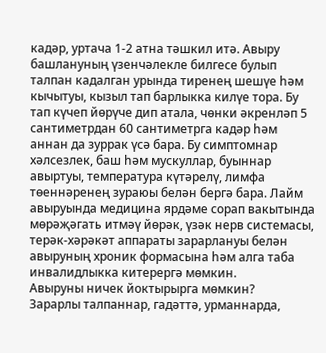кадәр, уртача 1-2 атна тәшкил итә. Авыру башлануның үзенчәлекле билгесе булып талпан кадалган урында тиренең шешүе һәм кычытуы, кызыл тап барлыкка килүе тора. Бу тап күчеп йөрүче дип атала, чөнки әкренләп 5 сантиметрдан 60 сантиметрга кадәр һәм аннан да зуррак үсә бара. Бу симптомнар хәлсезлек, баш һәм мускуллар, буыннар авыртуы, температура күтәрелү, лимфа төеннәренең зураюы белән бергә бара. Лайм авыруында медицина ярдәме сорап вакытында мөрәҗәгать итмәү йөрәк, үзәк нерв системасы, терәк-хәрәкәт аппараты зарарлануы белән авыруның хроник формасына һәм алга таба инвалидлыкка китерергә мөмкин.
Авыруны ничек йоктырырга мөмкин?
Зарарлы талпаннар, гадәттә, урманнарда,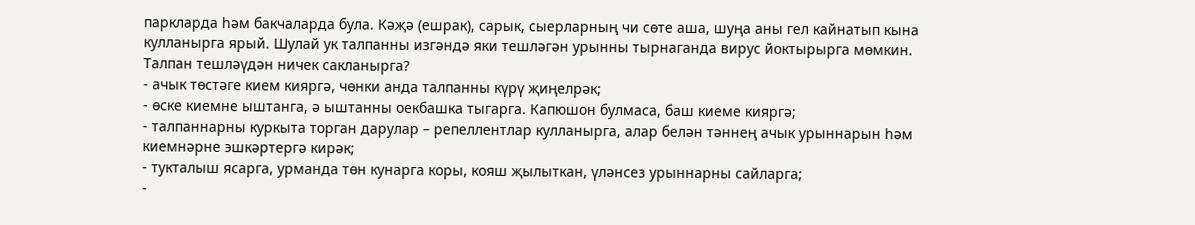паркларда һәм бакчаларда була. Кәҗә (ешрак), сарык, сыерларның чи сөте аша, шуңа аны гел кайнатып кына кулланырга ярый. Шулай ук талпанны изгәндә яки тешләгән урынны тырнаганда вирус йоктырырга мөмкин.
Талпан тешләүдән ничек сакланырга?
- ачык төстәге кием кияргә, чөнки анда талпанны күрү җиңелрәк;
- өске киемне ыштанга, ә ыштанны оекбашка тыгарга. Капюшон булмаса, баш киеме кияргә;
- талпаннарны куркыта торган дарулар – репеллентлар кулланырга, алар белән тәннең ачык урыннарын һәм киемнәрне эшкәртергә кирәк;
- тукталыш ясарга, урманда төн кунарга коры, кояш җылыткан, үләнсез урыннарны сайларга;
-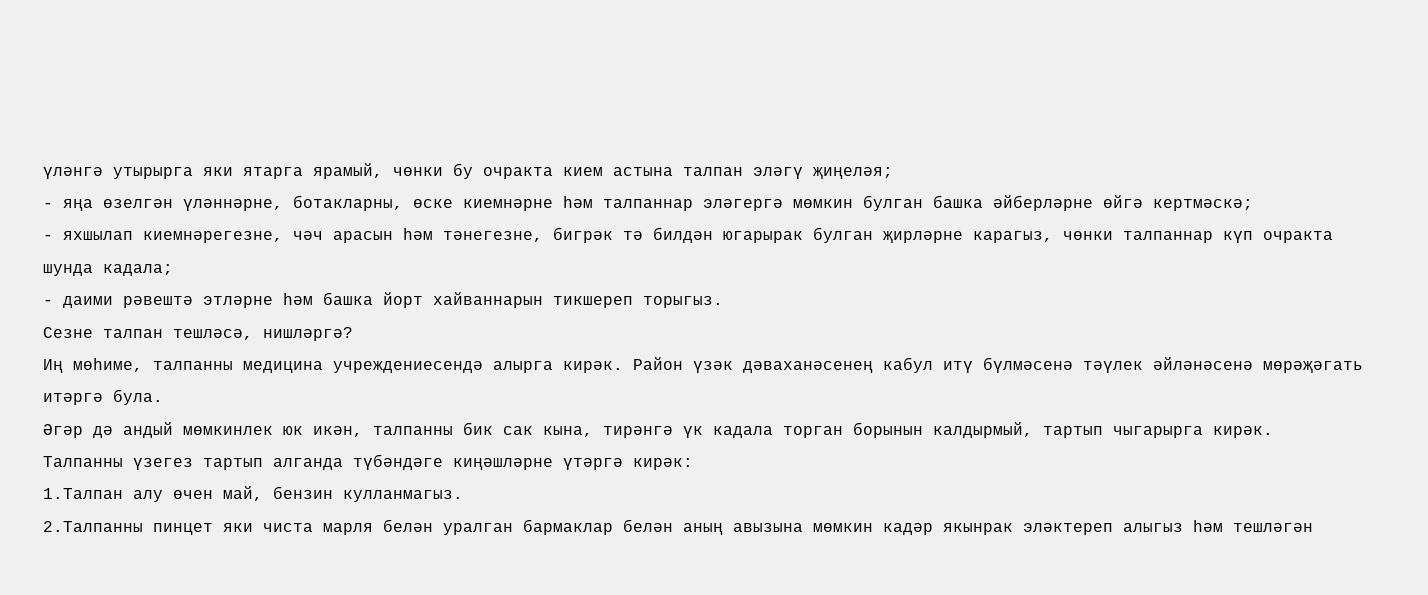үләнгә утырырга яки ятарга ярамый, чөнки бу очракта кием астына талпан эләгү җиңеләя;
- яңа өзелгән үләннәрне, ботакларны, өске киемнәрне һәм талпаннар эләгергә мөмкин булган башка әйберләрне өйгә кертмәскә;
- яхшылап киемнәрегезне, чәч арасын һәм тәнегезне, бигрәк тә билдән югарырак булган җирләрне карагыз, чөнки талпаннар күп очракта шунда кадала;
- даими рәвештә этләрне һәм башка йорт хайваннарын тикшереп торыгыз.
Сезне талпан тешләсә, нишләргә?
Иң мөһиме, талпанны медицина учреждениесендә алырга кирәк. Район үзәк дәваханәсенең кабул итү бүлмәсенә тәүлек әйләнәсенә мөрәҗәгать итәргә була.
Әгәр дә андый мөмкинлек юк икән, талпанны бик сак кына, тирәнгә үк кадала торган борынын калдырмый, тартып чыгарырга кирәк.
Талпанны үзегез тартып алганда түбәндәге киңәшләрне үтәргә кирәк:
1.Талпан алу өчен май, бензин кулланмагыз.
2.Талпанны пинцет яки чиста марля белән уралган бармаклар белән аның авызына мөмкин кадәр якынрак эләктереп алыгыз һәм тешләгән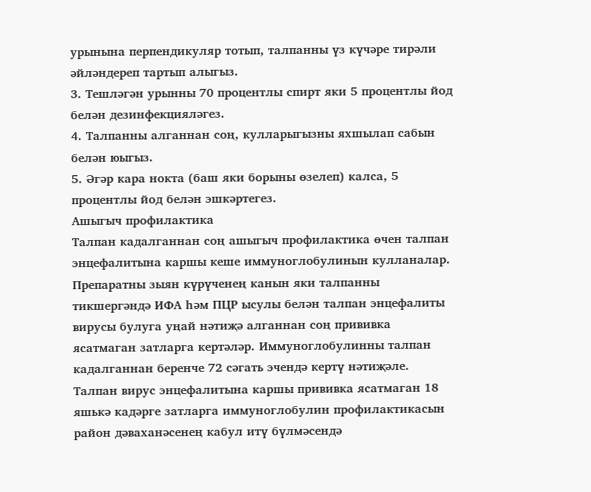урынына перпендикуляр тотып, талпанны үз күчәре тирәли әйләндереп тартып алыгыз.
3. Тешләгән урынны 70 процентлы спирт яки 5 процентлы йод белән дезинфекцияләгез.
4. Талпанны алганнан соң, кулларыгызны яхшылап сабын белән юыгыз.
5. Әгәр кара нокта (баш яки борыны өзелеп) калса, 5 процентлы йод белән эшкәртегез.
Ашыгыч профилактика
Талпан кадалганнан соң ашыгыч профилактика өчен талпан энцефалитына каршы кеше иммуноглобулинын кулланалар. Препаратны зыян күрүченең канын яки талпанны тикшергәндә ИФА һәм ПЦР ысулы белән талпан энцефалиты вирусы булуга уңай нәтиҗә алганнан соң прививка ясатмаган затларга кертәләр. Иммуноглобулинны талпан кадалганнан беренче 72 сәгать эчендә кертү нәтиҗәле. Талпан вирус энцефалитына каршы прививка ясатмаган 18 яшькә кадәрге затларга иммуноглобулин профилактикасын район дәваханәсенең кабул итү бүлмәсендә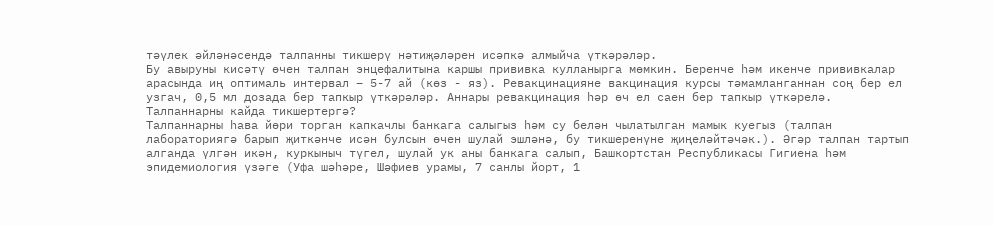тәүлек әйләнәсендә талпанны тикшерү нәтиҗәләрен исәпкә алмыйча үткәрәләр.
Бу авыруны кисәтү өчен талпан энцефалитына каршы прививка кулланырга мөмкин. Беренче һәм икенче прививкалар арасында иң оптималь интервал – 5-7 ай (көз - яз). Ревакцинацияне вакцинация курсы тәмамланганнан соң бер ел узгач, 0,5 мл дозада бер тапкыр үткәрәләр. Аннары ревакцинация һәр өч ел саен бер тапкыр үткәрелә.
Талпаннарны кайда тикшертергә?
Талпаннарны һава йөри торган капкачлы банкага салыгыз һәм су белән чылатылган мамык куегыз (талпан лабораториягә барып җиткәнче исән булсын өчен шулай эшләнә, бу тикшеренүне җиңеләйтәчәк.). Әгәр талпан тартып алганда үлгән икән, куркыныч түгел, шулай ук аны банкага салып, Башкортстан Республикасы Гигиена һәм эпидемиология үзәге (Уфа шәһәре, Шәфиев урамы, 7 санлы йорт, 1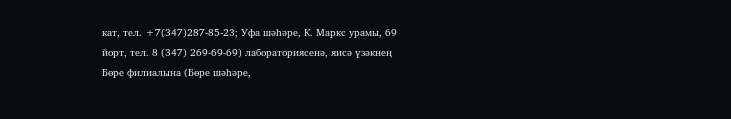кат, тел. +7(347)287-85-23; Уфа шәһәре, К. Маркс урамы, 69 йорт, тел. 8 (347) 269-69-69) лабораториясенә, яисә үзәкнең Бөре филиалына (Бөре шәһәре,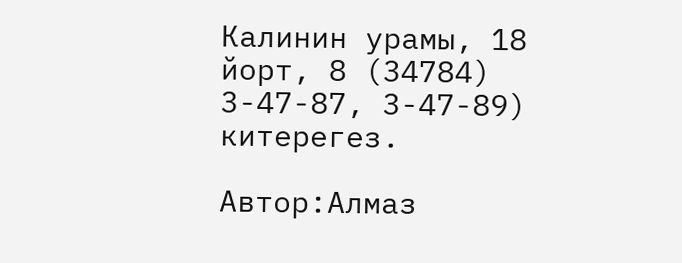Калинин урамы, 18 йорт, 8 (34784) 3-47-87, 3-47-89) китерегез.

Автор:Алмаз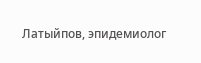Латыйпов, эпидемиолог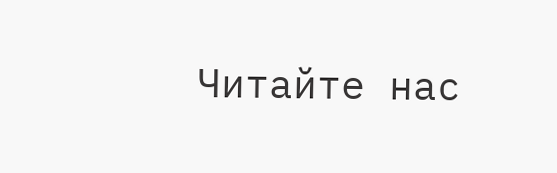Читайте нас